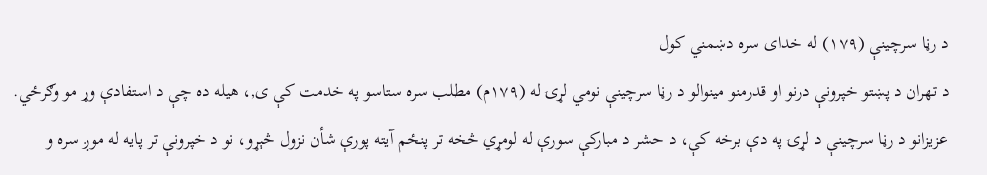د رڼا سرچینې (۱۷۹) له خدای سره دښمني کول
د تهران د پښتو خپرونې درنو او قدرمنو مینوالو د رڼا سرچینې نومي لړۍ له (۱۷۹م) مطلب سره ستاسو په خدمت کې ی,، هیله ده چې د استفادې وړ مو وګرځي. عزیزانو د رڼا سرچینې د لړۍ په دې برخه کې، د حشر د مبارکې سورې له لومړي څخه تر پنځم آیته پورې شأن نزول څېړو، نو د خپرونې تر پایه له موږ سره و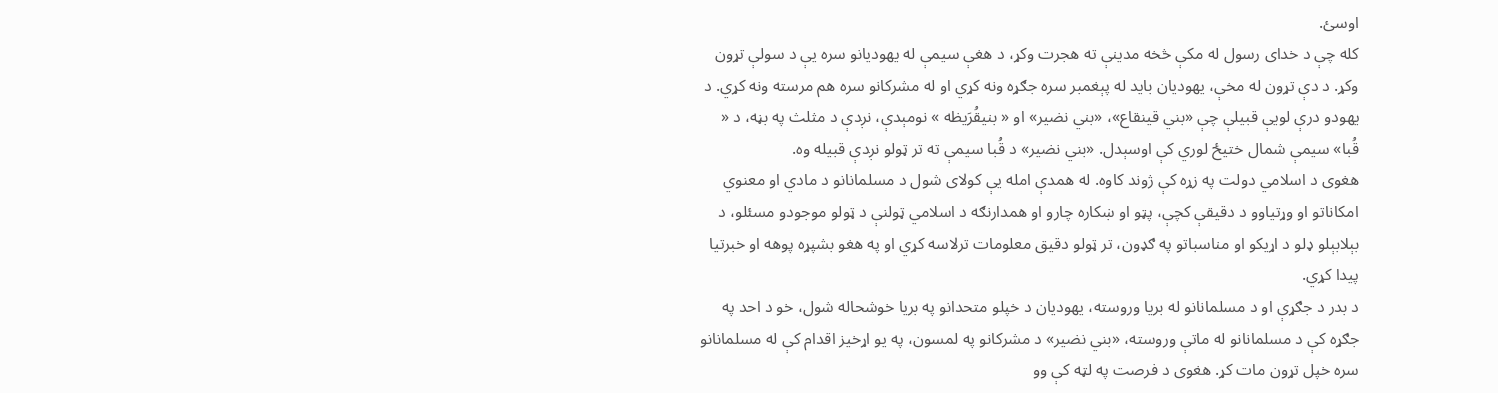اوسئ.
کله چې د خدای رسول له مکې څخه مدینې ته هجرت وکړ، د هغې سیمې له یهودیانو سره یې د سولې تړون وکړ. د دې تړون له مخې، یهودیان باید له پېغمبر سره جګړه ونه کړي او له مشرکانو سره هم مرسته ونه کړي. د یهودو درې لویې قبیلې چې «بني قینقاع»، «بني نضیر» او « بنيقُرَیظه » نومېدې، نږدې د مثلث په بڼه، د « قُبا» سیمې شمال ختیځ لوري کې اوسېدل. «بني نضیر» د قُبا سیمې ته تر ټولو نږدې قبیله وه.
هغوی د اسلامي دولت په زړه کې ژوند کاوه. له همدې امله یې کولای شول د مسلمانانو د مادي او معنوي امکاناتو او وړتیاوو د دقیقې کچې، پټو او ښکاره چارو او همدارنګه د اسلامي ټولنې د ټولو موجودو مسئلو، د بېلابېلو ډلو د اړیکو او مناسباتو په ګډون، تر ټولو دقیق معلومات ترلاسه کړي او په هغو بشپړه پوهه او خبرتیا پیدا کړي.
د بدر د جګړې او د مسلمانانو له بریا وروسته، یهودیان د خپلو متحدانو په بریا خوشحاله شول، خو د احد په جګړه کې د مسلمانانو له ماتې وروسته، «بني نضیر» د مشرکانو په لمسون، په یو اړخیز اقدام کې له مسلمانانو سره خپل تړون مات کړ. هغوی د فرصت په لټه کې وو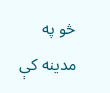څو په مدینه کې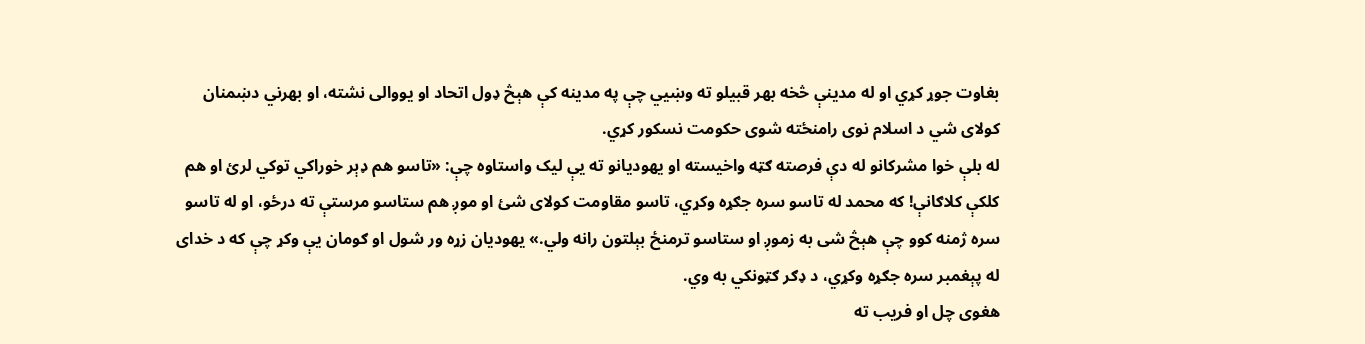بغاوت جوړ کړي او له مدینې څخه بهر قبیلو ته وښيي چې په مدینه کې هېڅ ډول اتحاد او یووالی نشته، او بهرني دښمنان کولای شي د اسلام نوی رامنځته شوی حکومت نسکور کړي.
له بلې خوا مشرکانو له دې فرصته ګټه واخیسته او یهودیانو ته یې لیک واستاوه چې: «تاسو هم ډېر خوراکي توکي لرئ او هم کلکې کلاګانې! که محمد له تاسو سره جګړه وکړي، تاسو مقاومت کولای شئ او موږ هم ستاسو مرستې ته درځو، او له تاسو سره ژمنه کوو چې هېڅ شی به زموږ او ستاسو ترمنځ بېلتون رانه ولي.» یهودیان زړه ور شول او ګومان یې وکړ چې که د خدای له پېغمبر سره جګړه وکړي، د ډګر ګټونکي به وي.
هغوی چل او فریب ته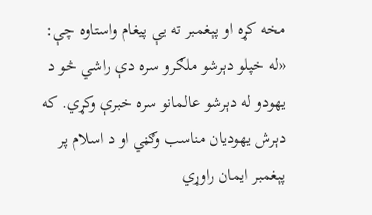مخه کړه او پېغمبر ته یې پیغام واستاوه چې: «له خپلو دېرشو ملګرو سره دې راشي څو د یهودو له دېرشو عالمانو سره خبرې وکړي. که دېرش یهودیان مناسب وګڼي او د اسلام پر پېغمبر ایمان راوړي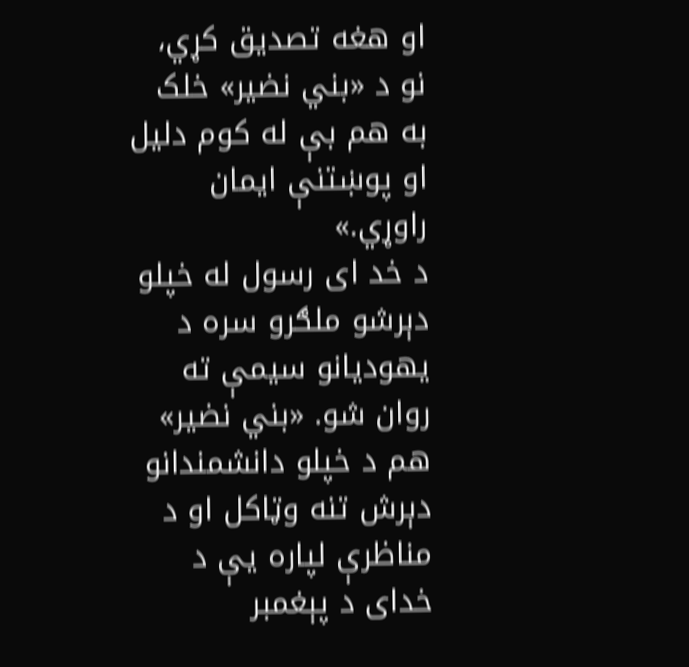او هغه تصدیق کړي، نو د «بني نضیر» خلک به هم بې له کوم دلیل او پوښتنې ایمان راوړي.»
د خد ای رسول له خپلو دېرشو ملګرو سره د یهودیانو سیمې ته روان شو. «بني نضیر» هم د خپلو دانشمندانو دېرش تنه وټاکل او د مناظرې لپاره یې د خدای د پېغمبر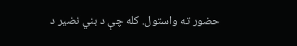حضور ته واستول. کله چې د بني نضیر د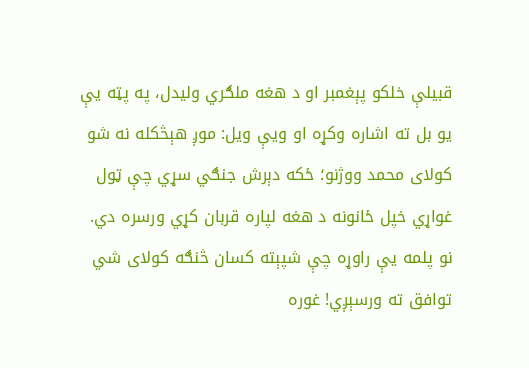قبیلې خلکو پېغمبر او د هغه ملګري ولیدل، په پټه یې یو بل ته اشاره وکړه او ویې ویل: موږ هېڅکله نه شو کولای محمد ووژنو؛ ځکه دېرش جنګي سړي چې ټول غواړي خپل ځانونه د هغه لپاره قربان کړي ورسره دي.
نو پلمه یې راوړه چې شپېته کسان څنګه کولای شي توافق ته ورسېږي! غوره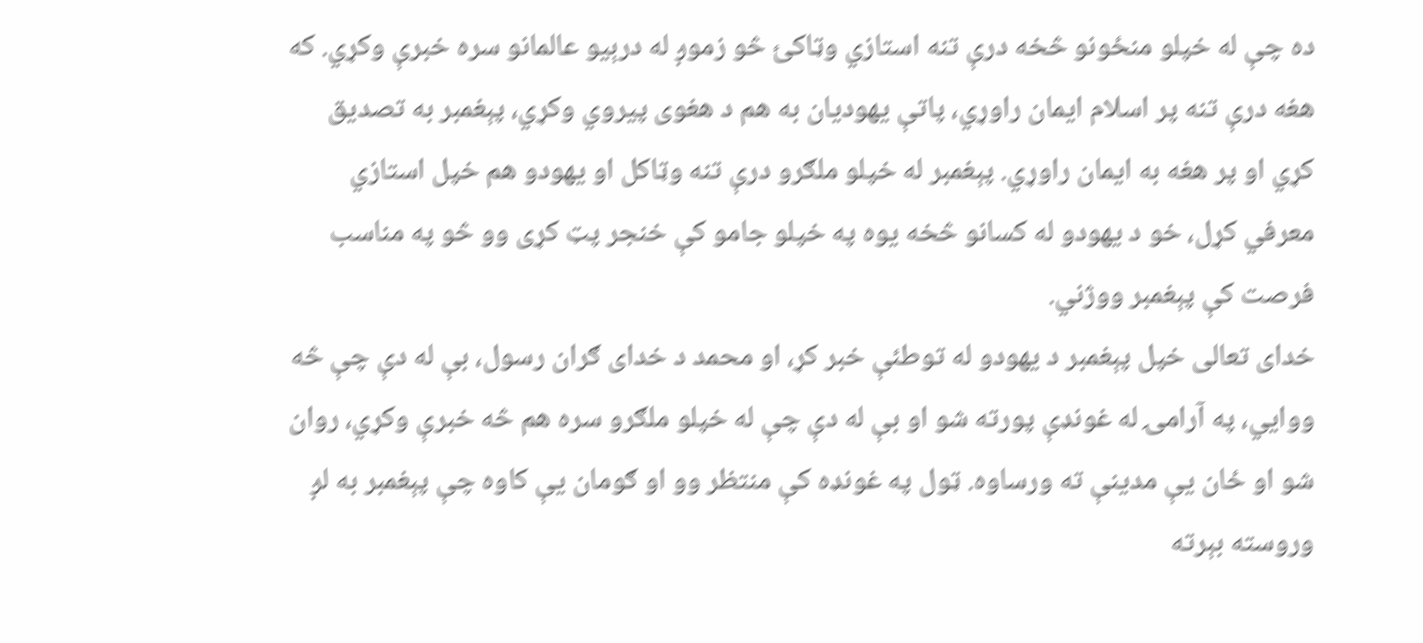ده چې له خپلو منځونو څخه درې تنه استازي وټاکئ څو زموږ له درېیو عالمانو سره خبرې وکړي. که هغه درې تنه پر اسلام ایمان راوړي، پاتې یهودیان به هم د هغوی پیروي وکړي، پېغمبر به تصدیق کړي او پر هغه به ایمان راوړي. پېغمبر له خپلو ملګرو درې تنه وټاکل او یهودو هم خپل استازي معرفي کړل، خو د یهودو له کسانو څخه یوه په خپلو جامو کې خنجر پټ کړی وو څو په مناسب فرصت کې پېغمبر ووژني.
خدای تعالی خپل پېغمبر د یهودو له توطئې خبر کړ، او محمد د خدای ګران رسول، بې له دې چې څه ووایي، په آرامۍ له غونډې پورته شو او بې له دې چې له خپلو ملګرو سره هم څه خبرې وکړي، روان شو او ځان یې مدینې ته ورساوه. ټول په غونډه کې منتظر وو او ګومان یې کاوه چې پېغمبر به لږ وروسته بېرته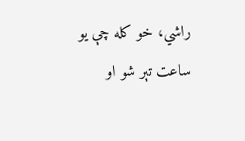راشي، خو کله چې یو ساعت تېر شو او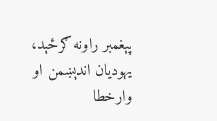پېغمبر راونه ګرځېد، یهودیان اندېښمن او وارخطا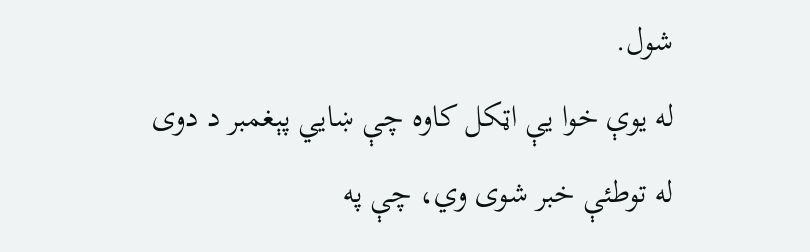شول.
له یوې خوا یې اټکل کاوه چې ښايي پېغمبر د دوی له توطئې خبر شوی وي، چې په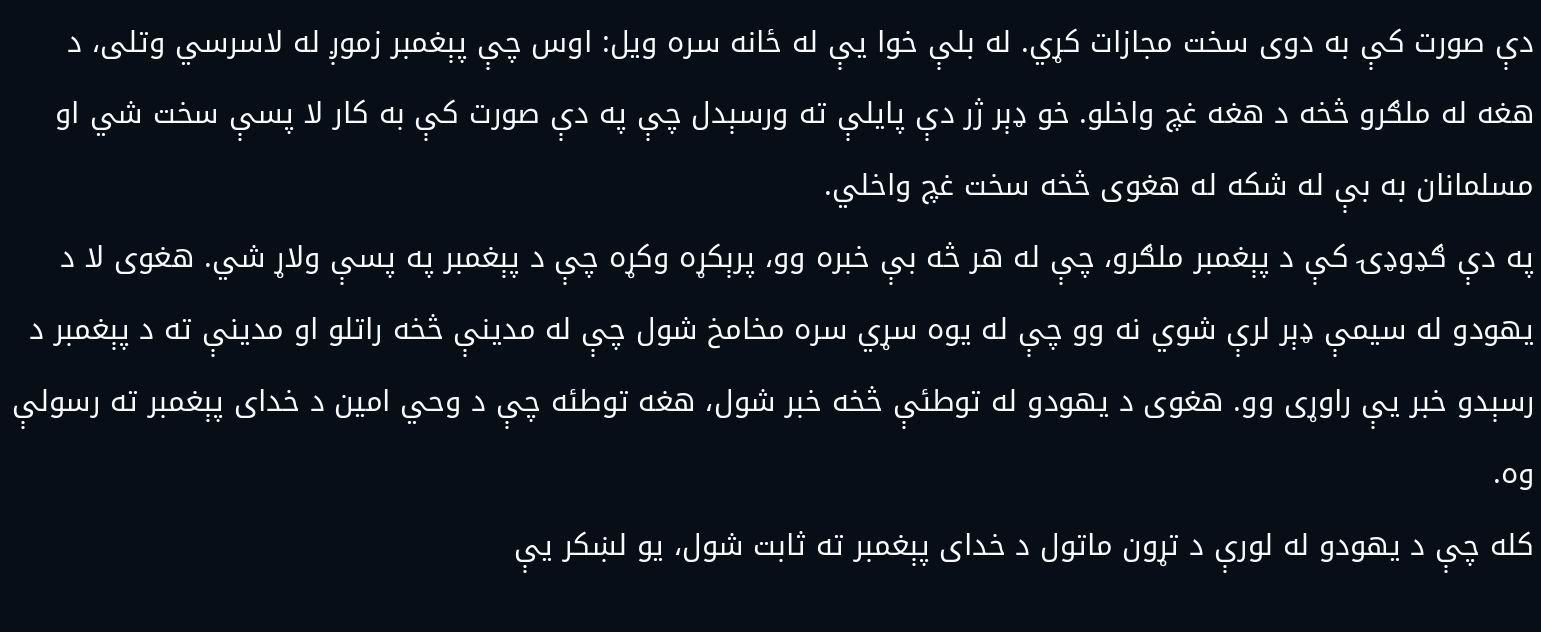دې صورت کې به دوی سخت مجازات کړي. له بلې خوا یې له ځانه سره ویل: اوس چې پېغمبر زموږ له لاسرسي وتلی، د هغه له ملګرو څخه د هغه غچ واخلو. خو ډېر ژر دې پایلې ته ورسېدل چې په دې صورت کې به کار لا پسې سخت شي او مسلمانان به بې له شکه له هغوی څخه سخت غچ واخلي.
په دې ګډوډۍ کې د پېغمبر ملګرو، چې له هر څه بې خبره وو، پرېکړه وکړه چې د پېغمبر په پسې ولاړ شي. هغوی لا د یهودو له سیمې ډېر لرې شوي نه وو چې له یوه سړي سره مخامخ شول چې له مدینې څخه راتلو او مدینې ته د پېغمبر د رسېدو خبر یې راوړی وو. هغوی د یهودو له توطئې څخه خبر شول، هغه توطئه چې د وحي امین د خدای پېغمبر ته رسولې وه.
کله چې د یهودو له لورې د تړون ماتول د خدای پېغمبر ته ثابت شول، یو لښکر یې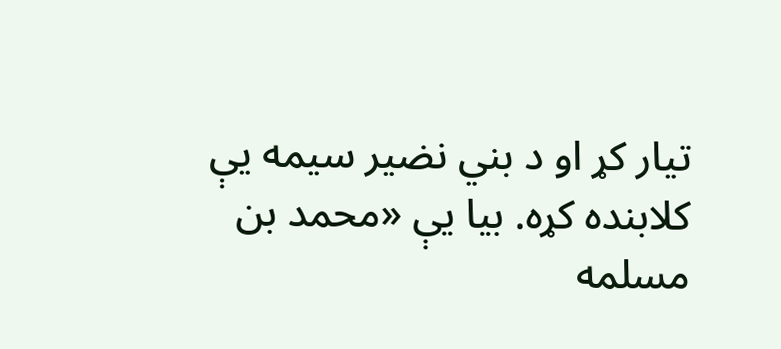تیار کړ او د بني نضیر سیمه یې کلابنده کړه. بیا یې «محمد بن مسلمه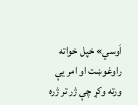اَوسي» خپل خواته راوغوښت او امر یې ورته وکړ چې ژر تر ژره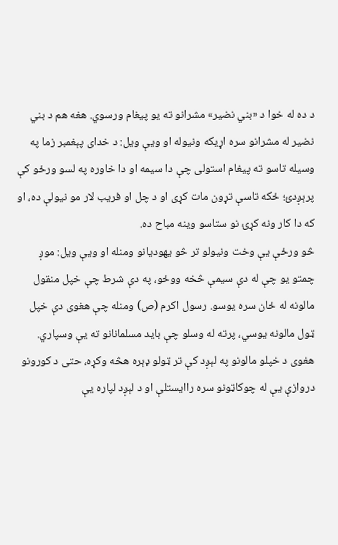د ده له خوا د «بني نضیر» مشرانو ته یو پیغام ورسوي. هغه هم د بني نضیر له مشرانو سره اړیکه ونیوله او ویې ویل: د خدای پېغمبر زما په وسیله تاسو ته پیغام استولی چې دا سیمه او دا خاوره په لسو ورځو کې پرېږدئ؛ ځکه تاسې تړون مات کړی او د چل او فریب لار مو نیولې ده، او که دا کار ونه کړئ نو ستاسو وینه مباح ده.
څو ورځې یې وخت ونیولو تر څو یهودیانو ومنله او ویې ویل: موږ چمتو یو چې له دې سیمې څخه ووځو، په دې شرط چې خپل منقول مالونه له ځان سره یوسو. رسول اکرم (ص) ومنله چې هغوی دې خپل ټول مالونه یوسي، پرته له وسلو چې باید مسلمانانو ته یې وسپاري. هغوی د خپلو مالونو په لېږد کې تر ټولو ډېره هڅه وکړه، حتی د کورونو دروازې یې له چوکاټونو سره راایستلې او د لېږد لپاره یې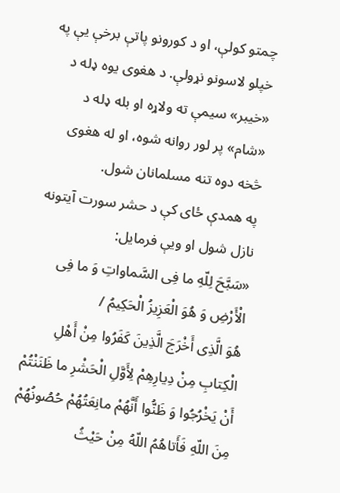چمتو کولې، او د کورونو پاتې برخې یې په خپلو لاسونو نړولې. د هغوی یوه ډله د «خیبر» سیمې ته ولاړه او بله ډله د «شام» پر لور روانه شوه، او له هغوی څخه دوه تنه مسلمانان شول.
په همدې ځای کې د حشر سورت آیتونه نازل شول او ویې فرمایل:
«سَبَّحَ لِلّهِ ما فِى السَّماواتِ وَ ما فِى الْأَرْضِ وَ هُوَ الْعَزِیزُ الْحَکِیمُ /
هُوَ الَّذِی أَخْرَجَ الَّذِینَ کَفَرُوا مِنْ أَهْلِ الْکِتابِ مِنْ دِیارِهِمْ لِأَوَّلِ الْحَشْرِ ما ظَنَنْتُمْ أَنْ یَخْرُجُوا وَ ظَنُّوا أَنَّهُمْ مانِعَتُهُمْ حُصُونُهُمْ مِنَ اللّهِ فَأَتاهُمُ اللّهُ مِنْ حَیْثُ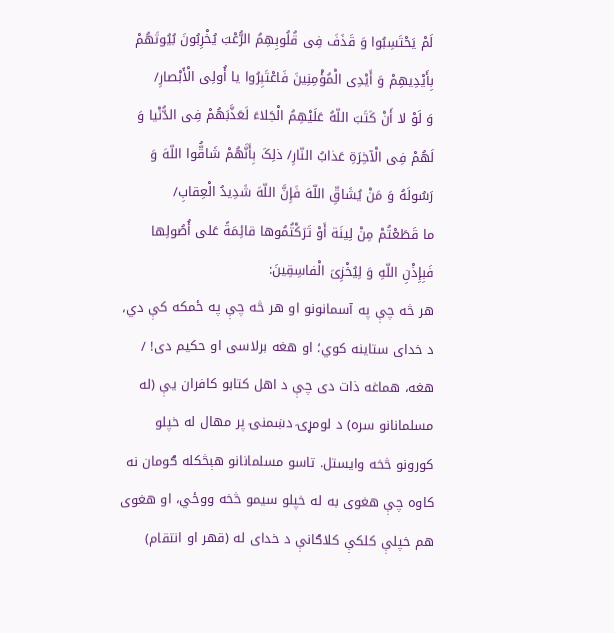لَمْ یَحْتَسِبُوا وَ قَذَفَ فِی قُلُوبِهِمُ الرُّعْبَ یُخْرِبُونَ بُیُوتَهُمْ بِأَیْدِیهِمْ وَ أَیْدِی الْمُؤْمِنِینَ فَاعْتَبِرُوا یا أُولِی الْأَبْصارِ/
وَ لَوْ لا أَنْ کَتَبَ اللّهُ عَلَیْهِمُ الْجَلاءَ لَعَذَّبَهُمْ فِی الدُّنْیا وَ لَهُمْ فِی الْآخِرَةِ عَذابُ النّارِ/ ذلِکَ بِأَنَّهُمْ شَاقُّوا اللّهَ وَ رَسُولَهُ وَ مَنْ یُشَاقِّ اللّهَ فَإِنَّ اللّهَ شَدِیدُ الْعِقابِ/
ما قَطَعْتُمْ مِنْ لِینَة أَوْ تَرَکْتُمُوها قائِمَةً عَلى أُصُولِها فَبِإِذْنِ اللّهِ وَ لِیُخْزِیَ الْفاسِقِینَ:
هر څه چې په آسمانونو او هر څه چې په ځمکه کې دي، د خدای ستاینه کوي؛ او هغه برلاسی او حکیم دی! / هغه، هماغه ذات دی چې د اهل کتابو کافران یې (له مسلمانانو سره) د لومړۍ دښمنۍ پر مهال له خپلو کورونو څخه وایستل. تاسو مسلمانانو هېڅکله ګومان نه کاوه چې هغوی به له خپلو سیمو څخه ووځي، او هغوی هم خپلې کلکې کلاګانې د خدای له (قهر او انتقام)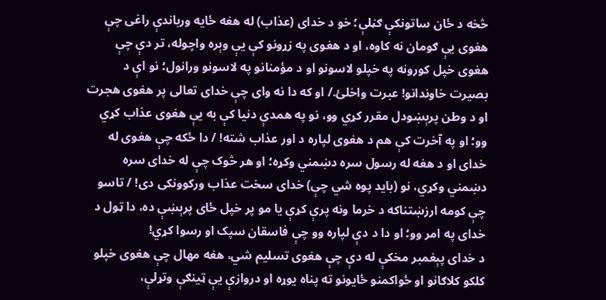څخه د ځان ساتونکې ګڼلې؛ خو د خدای (عذاب) له هغه ځایه ورباندې راغی چې هغوی یې ګومان نه کاوه، او د هغوی په زړونو کې یې وېره واچوله، تر دې چې هغوی خپل کورونه په خپلو لاسونو او د مؤمنانو په لاسونو ورانول؛ نو اې د بصیرت خاوندانو! عبرت واخلئ./ او که دا نه وای چې خدای تعالی پر هغوی هجرت او د وطن پرېښودل مقرر کړي وو، نو په همدې دنیا کې به یې هغوی عذاب کړي وو؛ او په آخرت کې هم د هغوی لپاره د اور عذاب شته! / دا ځکه چې هغوی له خدای او د هغه له رسول سره دښمني وکړه؛ او هر څوک چې له خدای سره دښمني وکړي، نو (باید پوه شي چې) خدای سخت عذاب ورکوونکی دی! / تاسو چې کومه ارزښتناکه د خرما ونه پرې کړې یا مو پر خپل ځای پرېښې ده، دا ټول د خدای په امر وو؛ او دا د دې لپاره وو چې فاسقان سپک او رسوا کړي!
د خدای پېغمبر مخکې له دې چې هغوی تسلیم شي، هغه مهال چې هغوی خپلو کلکو کلاګانو او ځواکمنو ځایونو ته پناه یوړه او دروازې یې ټینګې وتړلې،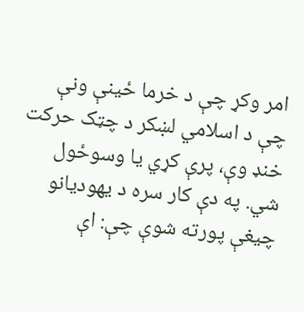امر وکړ چې د خرما ځینې ونې چې د اسلامي لښکر د چټک حرکت خنډ وې، پرې کړي یا وسوځول شي. په دې کار سره د یهودیانو چیغې پورته شوې چې: اې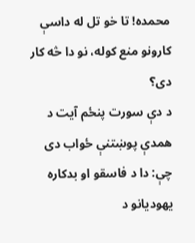محمده! تا خو تل له داسې کارونو منع کوله، نو دا څه کار دی؟
د دې سورت پنځم آیت د همدې پوښتنې ځواب دی چې: دا د فاسقو او بدکاره یهودیانو د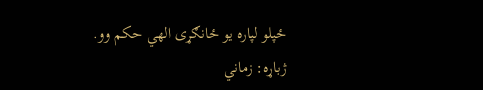ځپلو لپاره یو ځانګړی الهي حکم وو.
ژباړه: زماني